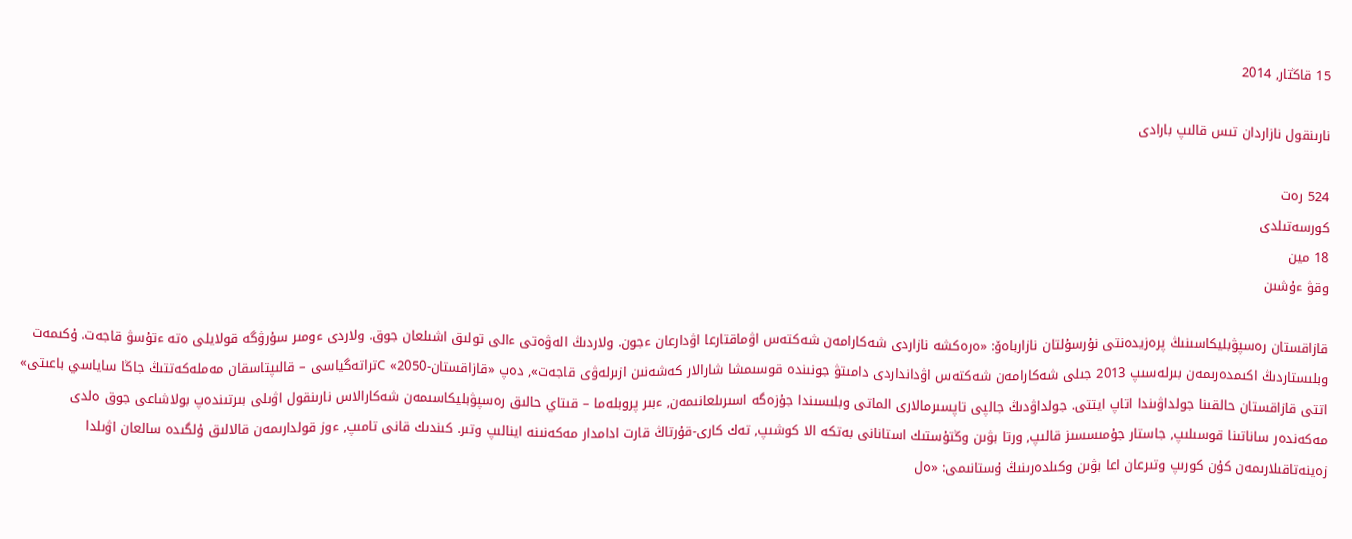15 قاڭتار, 2014

نارىنقول نازاردان تىس قالىپ بارادى

524 رەت
كورسەتىلدى
18 مين
وقۋ ءۇشىن

قازاقستان رەسپۋبليكاسىنىڭ پرەزيدەنتى نۇرسۇلتان نازارباەۆ: «ەرەكشە نازاردى شەكارامەن شەكتەس اۋماقتارعا اۋدارعان ءجون. ولاردىڭ الەۋەتى ءالى تولىق اشىلعان جوق. ولاردى ءومىر سۇرۋگە قولايلى ەتە ءتۇسۋ قاجەت. ۇكىمەت وبلىستاردىڭ اكىمدەرىمەن بىرلەسىپ 2013 جىلى شەكارامەن شەكتەس اۋدانداردى دامىتۋ جونىندە قوسىمشا شارالار كەشەنىن ازىرلەۋى قاجەت», دەپ «قازاقستان-2050» Cتراتەگياسى – قالىپتاسقان مەملەكەتتىڭ جاڭا ساياسي باعىتى» اتتى قازاقستان حالقىنا جولداۋىندا اتاپ ايتتى. جولداۋدىڭ جالپى تاپسىرمالارى الماتى وبلىسىندا جۇزەگە اسىرىلعانىمەن, ءبىر پروبلەما – قىتاي حالىق رەسپۋبليكاسىمەن شەكارالاس نارىنقول اۋىلى بىرتىندەپ بولاشاعى جوق ەلدى مەكەندەر ساناتىنا قوسىلىپ, جاستار جۇمىسسىز قالىپ, ورتا بۋىن وڭتۇستىك استانانى بەتكە الا كوشىپ, تەك كارى-قۇرتاڭ قارت ادامدار مەكەنىنە اينالىپ وتىر. كىندىك قانى تامىپ, ءوز قولدارىمەن قالالىق ۇلگىدە سالعان اۋىلدا زەينەتاقىلارىمەن كۇن كورىپ وتىرعان اعا بۋىن وكىلدەرىنىڭ ۇستانىمى: «ەل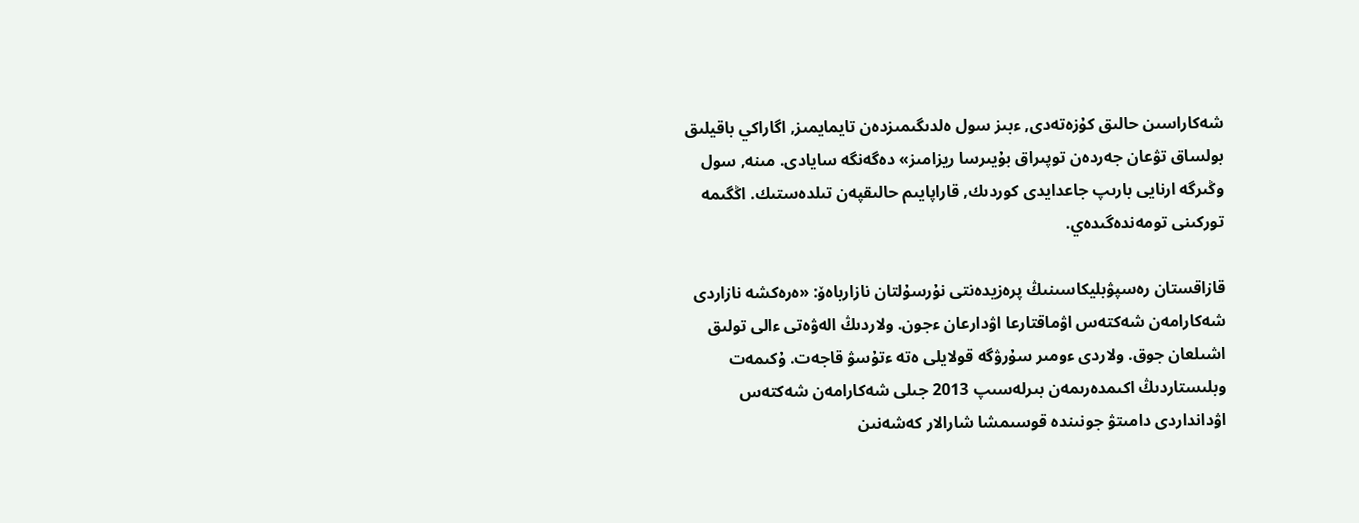شەكاراسىن حالىق كۇزەتەدى, ءبىز سول ەلدىگىمىزدەن تايمايمىز, اگاراكي باقيلىق بولساق تۋعان جەردەن توپىراق بۇيىرسا ريزامىز» دەگەنگە سايادى. مىنە, سول وڭىرگە ارنايى بارىپ جاعدايدى كوردىك, قاراپايىم حالىقپەن تىلدەستىك. اڭگىمە توركىنى تومەندەگىدەي.

قازاقستان رەسپۋبليكاسىنىڭ پرەزيدەنتى نۇرسۇلتان نازارباەۆ: «ەرەكشە نازاردى شەكارامەن شەكتەس اۋماقتارعا اۋدارعان ءجون. ولاردىڭ الەۋەتى ءالى تولىق اشىلعان جوق. ولاردى ءومىر سۇرۋگە قولايلى ەتە ءتۇسۋ قاجەت. ۇكىمەت وبلىستاردىڭ اكىمدەرىمەن بىرلەسىپ 2013 جىلى شەكارامەن شەكتەس اۋدانداردى دامىتۋ جونىندە قوسىمشا شارالار كەشەنىن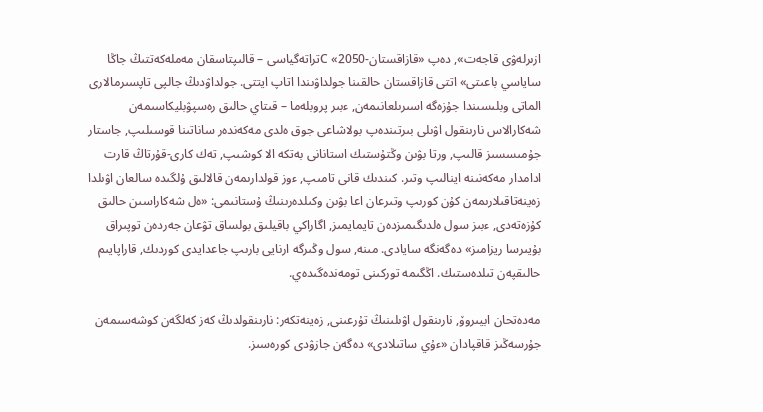ازىرلەۋى قاجەت», دەپ «قازاقستان-2050» Cتراتەگياسى – قالىپتاسقان مەملەكەتتىڭ جاڭا ساياسي باعىتى» اتتى قازاقستان حالقىنا جولداۋىندا اتاپ ايتتى. جولداۋدىڭ جالپى تاپسىرمالارى الماتى وبلىسىندا جۇزەگە اسىرىلعانىمەن, ءبىر پروبلەما – قىتاي حالىق رەسپۋبليكاسىمەن شەكارالاس نارىنقول اۋىلى بىرتىندەپ بولاشاعى جوق ەلدى مەكەندەر ساناتىنا قوسىلىپ, جاستار جۇمىسسىز قالىپ, ورتا بۋىن وڭتۇستىك استانانى بەتكە الا كوشىپ, تەك كارى-قۇرتاڭ قارت ادامدار مەكەنىنە اينالىپ وتىر. كىندىك قانى تامىپ, ءوز قولدارىمەن قالالىق ۇلگىدە سالعان اۋىلدا زەينەتاقىلارىمەن كۇن كورىپ وتىرعان اعا بۋىن وكىلدەرىنىڭ ۇستانىمى: «ەل شەكاراسىن حالىق كۇزەتەدى, ءبىز سول ەلدىگىمىزدەن تايمايمىز, اگاراكي باقيلىق بولساق تۋعان جەردەن توپىراق بۇيىرسا ريزامىز» دەگەنگە سايادى. مىنە, سول وڭىرگە ارنايى بارىپ جاعدايدى كوردىك, قاراپايىم حالىقپەن تىلدەستىك. اڭگىمە توركىنى تومەندەگىدەي.

مەدەتحان ابيىروۆ, نارىنقول اۋىلىنىڭ تۇرعىنى, زەينەتكەر: نارىنقولدىڭ كەز كەلگەن كوشەسىمەن جۇرسەڭىز قاقپادان «ءۇي ساتىلادى» دەگەن جازۋدى كورەسىز.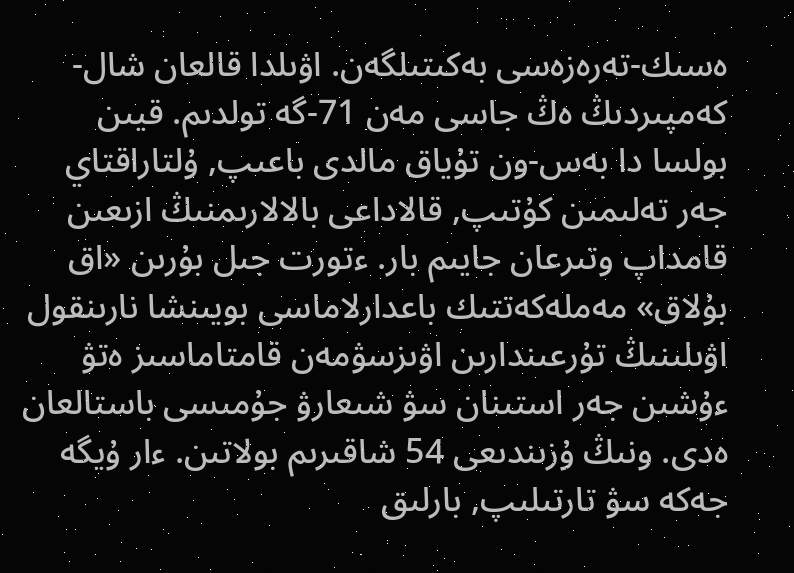ەسىك-تەرەزەسى بەكىتىلگەن. اۋىلدا قالعان شال-كەمپىردىڭ ەڭ جاسى مەن 71-گە تولدىم. قيىن بولسا دا بەس-ون تۇياق مالدى باعىپ, ۇلتاراقتاي جەر تەلىمىن كۇتىپ, قالاداعى بالالارىمنىڭ ازىعىن قامداپ وتىرعان جايىم بار. ءتورت جىل بۇرىن «اق بۇلاق» مەملەكەتتىك باعدارلاماسى بويىنشا نارىنقول اۋىلىنىڭ تۇرعىندارىن اۋىزسۋمەن قامتاماسىز ەتۋ ءۇشىن جەر استىنان سۋ شىعارۋ جۇمىسى باستالعان ەدى. ونىڭ ۇزىندىعى 54 شاقىرىم بولاتىن. ءار ۇيگە جەكە سۋ تارتىلىپ, بارلىق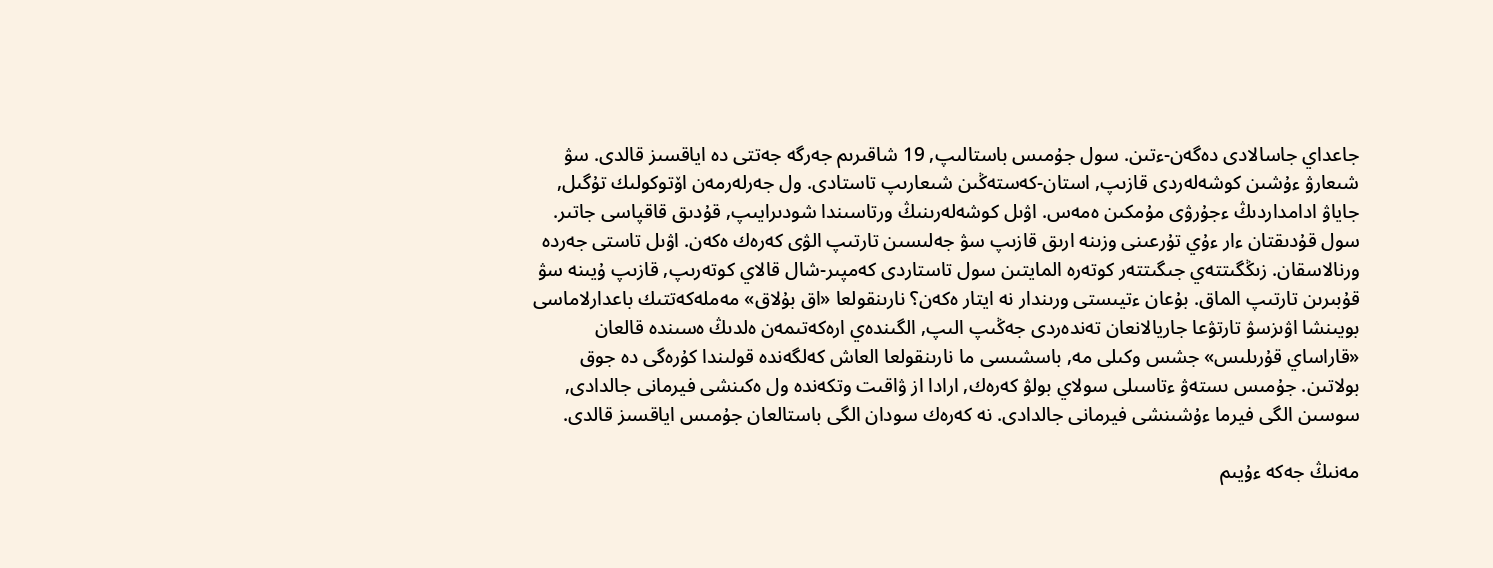جاعداي جاسالادى دەگەن-ءتىن. سول جۇمىس باستالىپ, 19 شاقىرىم جەرگە جەتتى دە اياقسىز قالدى. سۋ شىعارۋ ءۇشىن كوشەلەردى قازىپ, استان-كەستەڭىن شىعارىپ تاستادى. ول جەرلەرمەن اۆتوكولىك تۇگىل, جاياۋ ادامداردىڭ ءجۇرۋى مۇمكىن ەمەس. اۋىل كوشەلەرىنىڭ ورتاسىندا شودىرايىپ, قۇدىق قاقپاسى جاتىر. سول قۇدىقتان ءار ءۇي تۇرعىنى وزىنە ارىق قازىپ سۋ جەلىسىن تارتىپ الۋى كەرەك ەكەن. اۋىل تاستى جەردە ورنالاسقان. زىڭگىتتەي جىگىتتەر كوتەرە المايتىن سول تاستاردى كەمپىر-شال قالاي كوتەرىپ, قازىپ ۇيىنە سۋ قۇبىرىن تارتىپ الماق. بۇعان ءتيىستى ورىندار نە ايتار ەكەن؟ نارىنقولعا «اق بۇلاق» مەملەكەتتىك باعدارلاماسى بويىنشا اۋىزسۋ تارتۋعا جاريالانعان تەندەردى جەڭىپ الىپ, الگىندەي ارەكەتىمەن ەلدىڭ ەسىندە قالعان «قاراساي قۇرىلىس» جشس وكىلى مە, باسشىسى ما نارىنقولعا العاش كەلگەندە قولىندا كۇرەگى دە جوق بولاتىن. جۇمىس ىستەۋ ءتاسىلى سولاي بولۋ كەرەك, ارادا از ۋاقىت وتكەندە ول ەكىنشى فيرمانى جالدادى, سوسىن الگى فيرما ءۇشىنشى فيرمانى جالدادى. نە كەرەك سودان الگى باستالعان جۇمىس اياقسىز قالدى.

مەنىڭ جەكە ءۇيىم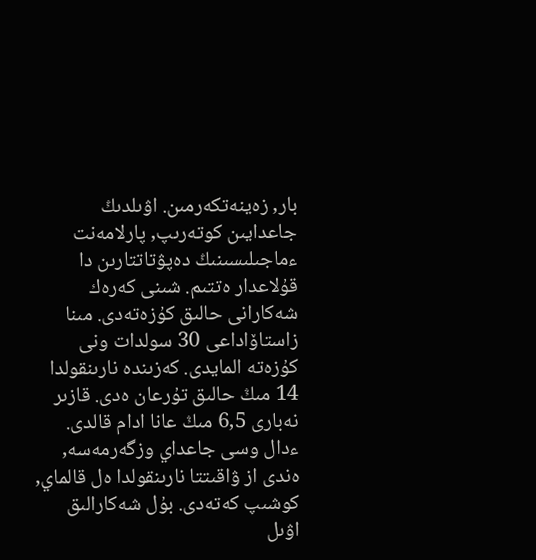بار, زەينەتكەرمىن. اۋىلدىڭ جاعدايىن كوتەرىپ, پارلامەنت ءماجىلىسىنىڭ دەپۋتاتتارىن دا قۇلاعدار ەتتىم. شىنى كەرەك شەكارانى حالىق كۇزەتەدى. مىنا زاستاۆاداعى 30 سولدات ونى كۇزەتە المايدى. كەزىندە نارىنقولدا 14 مىڭ حالىق تۇرعان ەدى. قازىر نەبارى 6,5 مىڭ عانا ادام قالدى. ءدال وسى جاعداي وزگەرمەسە, ەندى از ۋاقىتتا نارىنقولدا ەل قالماي, كوشىپ كەتەدى. بۇل شەكارالىق اۋىل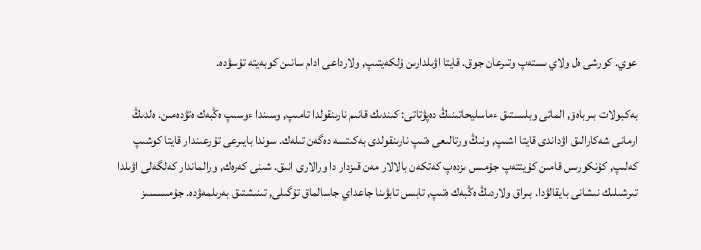عوي. كورشى ەل ولاي ىستەپ وتىرعان جوق. قايتا اۋىلدارىن ۇلكەيتىپ, ولارداعى ادام سانىن كوبەيتە تۇسۋدە.

بەكبولات بىرباەۆ, الماتى وبلىستىق ءماسليحاتىنىڭ دەپۋتاتى: كىندىك قانىم نارىنقولدا تامىپ, وسىندا ءوسىپ ەڭبەك ەتۋدەمىن. ەلدىڭ ارمانى شەكارالىق اۋداندى قايتا اشىپ, ونىڭ ورتالىعى ەتىپ نارىنقولدى بەكىتسە دەگەن تىلەك. سوندا بايىرعى تۇرعىندار قايتا كوشىپ كەلىپ, كۇنكورىس قامىن كۇيتتەپ جۇمىس ىزدەپ كەتكەن بالالار مەن قىزدار دا ورالارى انىق. شىنى كەرەك, ورالماندار كەلگەلى اۋىلدا تىرشىلىك نىشانى بايقالۋدا. بىراق ولاردىڭ ەڭبەك ەتىپ, تابىس تابۋىنا جاعداي جاسالماق تۇگىلى, تىنىشتىق بەرىلمەۋدە. جۇمىسسىز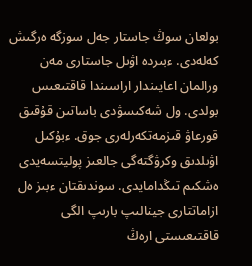بولعان سوڭ جاستار جەل سوزگە ەرگىش كەلەدى. ءبىردە اۋىل جاستارى مەن ورالمان اعايىندار اراسىندا قاقتىعىس بولدى. ول شەكىسۋدى باساتىن قۇقىق قورعاۋ قىزمەتكەرلەرى جوق. ءبۇكىل اۋىلدىق وكرۋگتەگى جالعىز پوليتسەيدى ەشكىم تىڭدامايدى. سوندىقتان ءبىز ەل ازاماتتارى جينالىپ بارىپ الگى قاقتىعىستى ارەڭ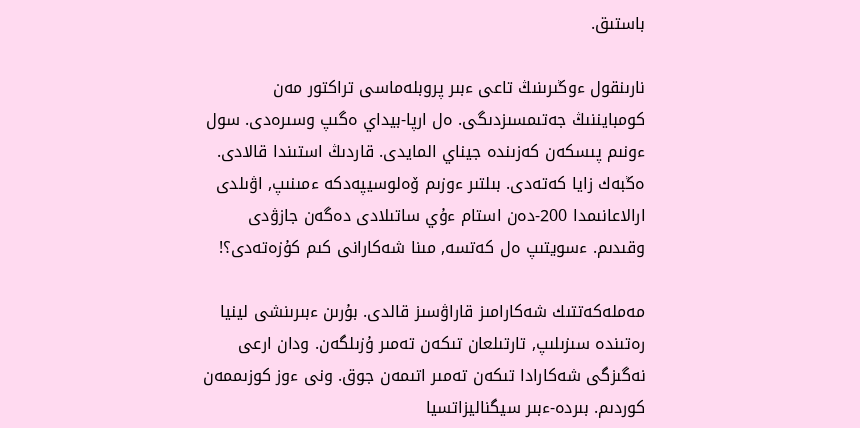باستىق.

نارىنقول ءوڭىرىنىڭ تاعى ءبىر پروبلەماسى تراكتور مەن كومبايننىڭ جەتىمسىزدىگى. ەل ارپا-بيداي ەگىپ وسىرەدى. سول ءونىم پىسكەن كەزىندە جيناي المايدى. قاردىڭ استىندا قالادى. ەڭبەك زايا كەتەدى. بىلتىر ءوزىم ۆەلوسيپەدكە ءمىنىپ, اۋىلدى ارالاعانىمدا 200-دەن استام ءۇي ساتىلادى دەگەن جازۋدى وقىدىم. ءسويتىپ ەل كەتسە, مىنا شەكارانى كىم كۇزەتەدى؟!

مەملەكەتتىك شەكارامىز قاراۋسىز قالدى. بۇرىن ءبىرىنشى لينيا رەتىندە سىزىلىپ, تارتىلعان تىكەن تەمىر ۇزىلگەن. ودان ارعى نەگىزگى شەكارادا تىكەن تەمىر اتىمەن جوق. ونى ءوز كوزىممەن كوردىم. بىردە-ءبىر سيگناليزاتسيا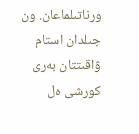ورناتىلماعان. ون جىلدان استام ۋاقىتتان بەرى كورشى ەل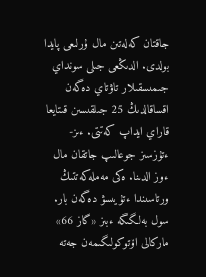جاقتان كەلەتىن مال ۇرلىعى پايدا بولدى. الدىڭعى جىلى سونداي جىمىسقىلار تاۋتاي دەگەن اقساقالدىڭ 25 جىلقىسىن قىتايعا قاراي ايداپ كەتتى. ءىز-ءتۇزسىز جوعالىپ جاتقان مال ءوز الدىنا. ەكى مەملەكەتتىڭ ورتاسىندا ءتۇيىسۋ دەگەن بار. سول بەلگىگە ءبىز «گاز 66» ماركالى اۆتوكولىگىمەن جەتە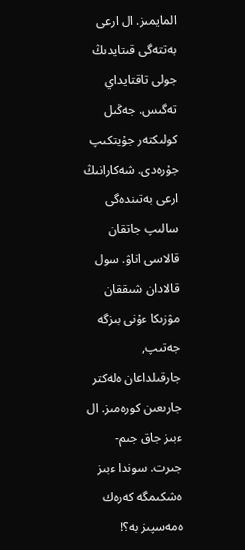المايمىز. ال ارعى بەتتەگى قىتايدىڭ جولى تاقتايداي تەگىس. جەڭىل كولىكتەر جۇيتكىپ جۇرەدى. شەكارانىڭ ارعى بەتىندەگى سالىپ جاتقان قالاسى اناۋ. سول قالادان شىققان مۋزىكا ءۇنى بىزگە جەتىپ, جارقىلداعان ەلەكتر جارىعىن كورەمىز. ال ءبىز جاق جىم-جىرت. سوندا ءبىز ەشكىمگە كەرەك ەمەسپىز بە؟!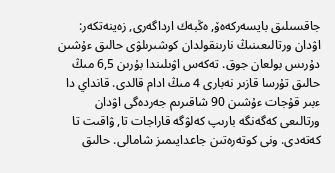جاقسىلىق بايسەركەەۆ, ەڭبەك ارداگەرى, زەينەتكەر: اۋدان ورتالىعىنىڭ نارىنقولدان كوشىرىلۋى حالىق ءۇشىن دۇرىس بولعان جوق. تەكەس اۋىلىندا بۇرىن 6,5 مىڭ حالىق تۇرسا قازىر نەبارى 4 مىڭ ادام قالدى. قانداي دا ءبىر قۇجات ءۇشىن 90 شاقىرىم جەردەگى اۋدان ورتالىعى كەگەنگە بارىپ كەلۋگە قاراجات تا, ۋاقىت تا كەتەدى. ونى كوتەرەتىن جاعدايىمىز شامالى. حالىق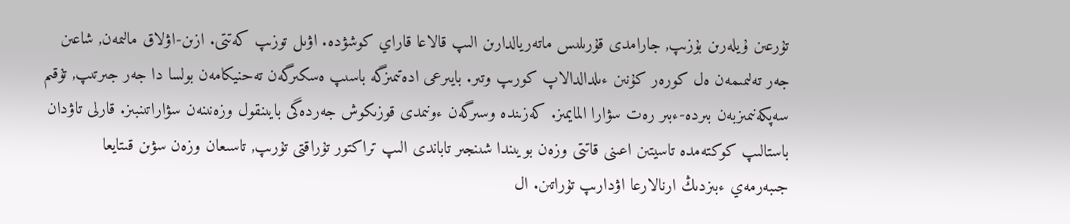تۇرعىن ۇيلەرىن بۇزىپ, جارامدى قۇرىلىس ماتەريالدارىن الىپ قالاعا قاراي كوشۋدە. اۋىل توزىپ كەتتى. ازىن-اۋلاق مالىمەن, شاعىن جەر تەلىمىمەن ەل كورەر كۇنىن ءىلدالدالاپ كورىپ وتىر. بايىرعى ادەتىمىزگە باسىپ ەسكىرگەن تەحنيكامەن بولسا دا جەر جىرتىپ, تۇقىم سەپكەنىمىزبەن بىردە-ءبىر رەت سۋارا المايمىز. كەزىندە وسىرگەن ءونىمدى قوزىكوش جەردەگى بايىنقول وزەنىنەن سۋاراتىنبىز. قارلى تاۋدان باستالىپ كوكتەمدە تاسيتىن اعىنى قاتتى وزەن بويىندا شىنجىر تاباندى الىپ تراكتور تۇراقتى تۇرىپ, تاسىعان وزەن سۋىن قىتايعا جىبەرمەي ءبىزدىڭ ارنالارعا اۋدارىپ تۇراتىن. ال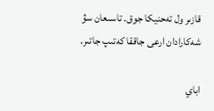قازىر ول تەحنيكا جوق. تاسىعان سۋ شەكارادان ارعى جاققا كەتىپ جاتىر.

اباي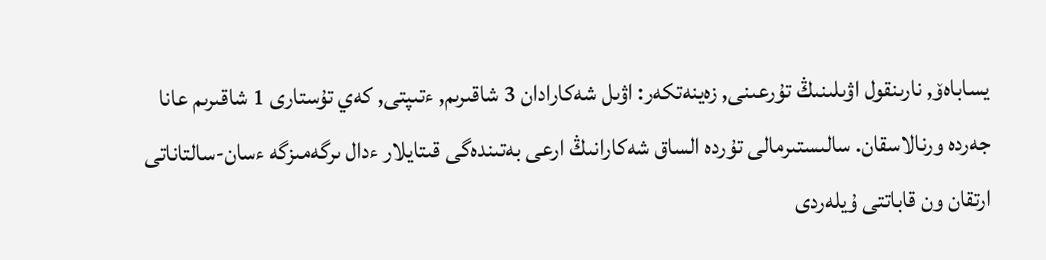يساباەۆ, نارىنقول اۋىلىنىڭ تۇرعىنى, زەينەتكەر: اۋىل شەكارادان 3 شاقىرىم, ءتىپتى, كەي تۇستارى 1 شاقىرىم عانا جەردە ورنالاسقان. سالىستىرمالى تۇردە الساق شەكارانىڭ ارعى بەتىندەگى قىتايلار ءدال ىرگەمىزگە ءسان-سالتاناتى ارتقان ون قاباتتى ۇيلەردى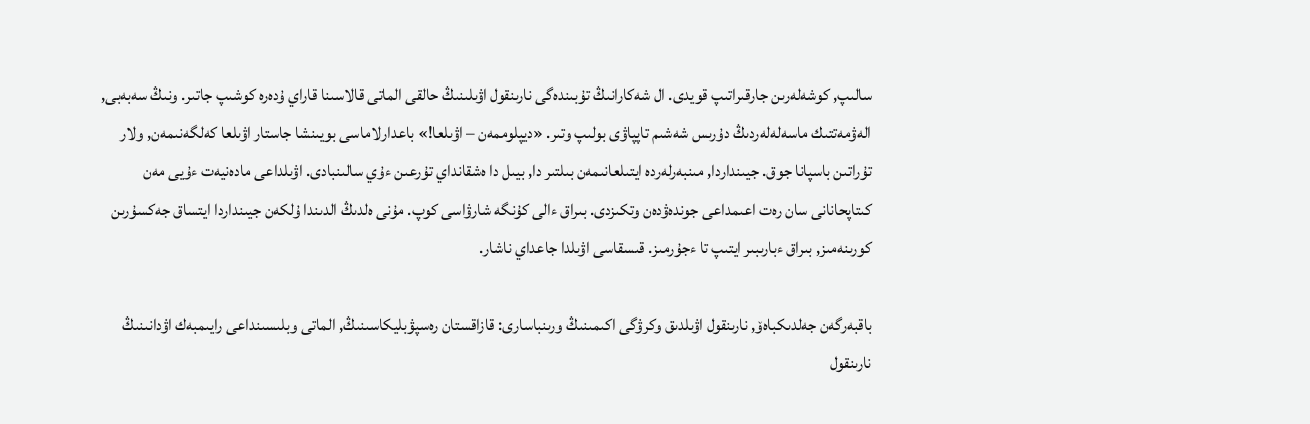سالىپ, كوشەلەرىن جارقىراتىپ قويدى. ال شەكارانىڭ تۇبىندەگى نارىنقول اۋىلىنىڭ حالقى الماتى قالاسىنا قاراي ۇدەرە كوشىپ جاتىر. ونىڭ سەبەبى, الەۋمەتتىك ماسەلەلەردىڭ دۇرىس شەشىم تاپپاۋى بولىپ وتىر. «ديپلوممەن – اۋىلعا!» باعدارلاماسى بويىنشا جاستار اۋىلعا كەلگەنىمەن, ولار تۇراتىن باسپانا جوق. جيىنداردا, مىنبەرلەردە ايتىلعانىمەن بىلتىر دا, بيىل دا ەشقانداي تۇرعىن ءۇي سالىنبادى. اۋىلداعى مادەنيەت ءۇيى مەن كىتاپحانانى سان رەت اعىمداعى جوندەۋدەن وتكىزدى. بىراق ءالى كۇنگە شارۋاسى كوپ. مۇنى ەلدىڭ الدىندا ۇلكەن جيىنداردا ايتساق جەكسۇرىن كورىنەمىز, بىراق ءبارىبىر ايتىپ تا ءجۇرمىز. قىسقاسى اۋىلدا جاعداي ناشار.

باقبەرگەن جەلدىكباەۆ, نارىنقول اۋىلدىق وكرۋگى اكىمىنىڭ ورىنباسارى: قازاقستان رەسپۋبليكاسىنىڭ, الماتى وبلىسىنداعى رايىمبەك اۋدانىنىڭ نارىنقول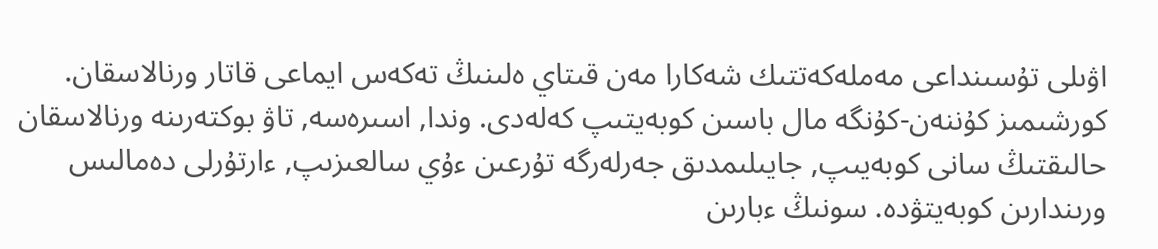اۋىلى تۇسىنداعى مەملەكەتتىك شەكارا مەن قىتاي ەلىنىڭ تەكەس ايماعى قاتار ورنالاسقان. كورشىمىز كۇننەن-كۇنگە مال باسىن كوبەيتىپ كەلەدى. وندا, اسىرەسە, تاۋ بوكتەرىنە ورنالاسقان حالىقتىڭ سانى كوبەيىپ, جايىلىمدىق جەرلەرگە تۇرعىن ءۇي سالعىزىپ, ءارتۇرلى دەمالىس ورىندارىن كوبەيتۋدە. سونىڭ ءبارىن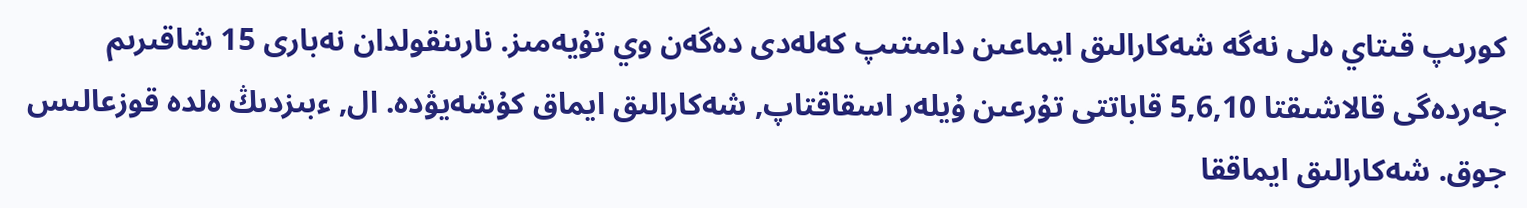كورىپ قىتاي ەلى نەگە شەكارالىق ايماعىن دامىتىپ كەلەدى دەگەن وي تۇيەمىز. نارىنقولدان نەبارى 15 شاقىرىم جەردەگى قالاشىقتا 5,6,10 قاباتتى تۇرعىن ۇيلەر اسقاقتاپ, شەكارالىق ايماق كۇشەيۋدە. ال, ءبىزدىڭ ەلدە قوزعالىس جوق. شەكارالىق ايماققا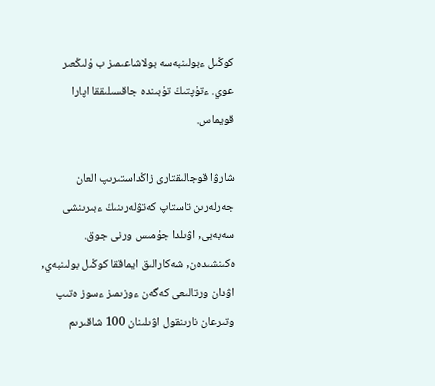كوڭىل ءبولىنبەسە بولاشاعىمىز ب ۇلىڭعىر عوي. ءتۇپتىڭ تۇبىندە جاقسىلىققا اپارا قويماس.

شارۋا قوجالىقتارى زاڭداستىرىپ العان جەرلەرىن تاستاپ كەتۋلەرىنىڭ ءبىرىنشى سەبەبى, اۋىلدا جۇمىس ورنى جوق. ەكىنشىدەن, شەكارالىق ايماققا كوڭىل بولىنبەي, اۋدان ورتالىعى كەگەن ءوزىمىز ءسوز ەتىپ وتىرعان نارىنقول اۋىلىنان 100 شاقىرىم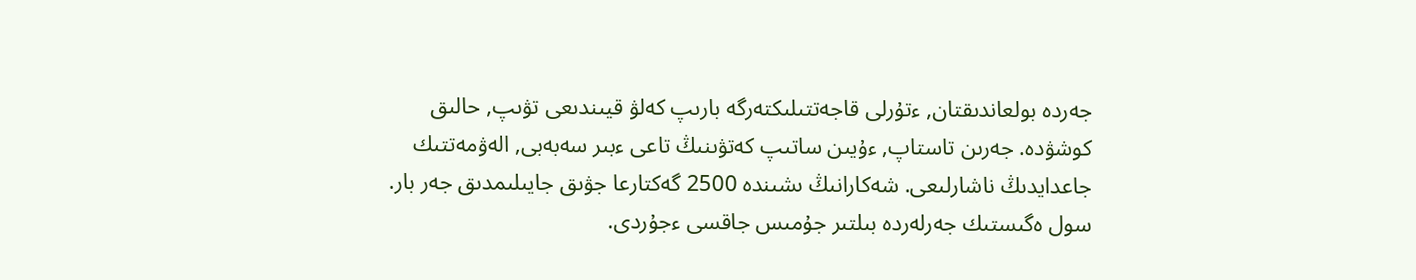جەردە بولعاندىقتان, ءتۇرلى قاجەتتىلىكتەرگە بارىپ كەلۋ قيىندىعى تۋىپ, حالىق كوشۋدە. جەرىن تاستاپ, ءۇيىن ساتىپ كەتۋىنىڭ تاعى ءبىر سەبەبى, الەۋمەتتىك جاعدايدىڭ ناشارلىعى. شەكارانىڭ ىشىندە 2500 گەكتارعا جۋىق جايىلىمدىق جەر بار. سول ەگىستىك جەرلەردە بىلتىر جۇمىس جاقسى ءجۇردى.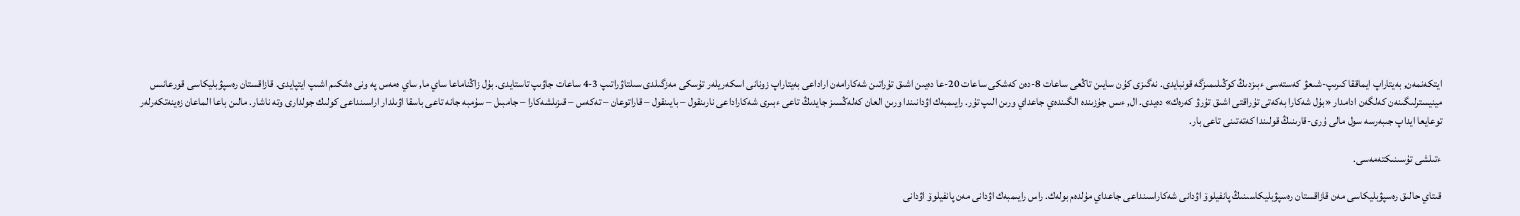ايتكەنمەن, بەيتاراپ ايماققا كىرىپ-شىعۋ كەستەسى ءبىزدىڭ كوڭىلىمىزگە قونبايدى. نەگىزى كۇن سايىن تاڭعى ساعات 8-دەن كەشكى ساعات 20-عا دەيىن اشىق تۇراتىن شەكارامەن اراداعى بەيتاراپ زونانى اسكەريلەر تۇسكى مەزگىلدى سىلتاۋراتىپ 3-4 ساعات جاۋىپ تاستايدى. بۇل زاڭناماعا ساي ما, ساي ەمەس پە ونى ەشكىم اشىپ ايتپايدى. قازاقستان رەسپۋبليكاسى قورعانىس مينيسترلىگىنەن كەلگەن ادامدار «بۇل شەكارا بەكەتى تۇراقتى اشىق تۇرۋ كەرەك» دەيدى. ال, ءىس جۇزىندە الگىندەي جاعداي ورىن الىپ تۇر. رايىمبەك اۋدانىندا ورىن العان كەلەڭسىز جايدىڭ تاعى ءبىرى شەكاراداعى نارىنقول – بايىنقول – قاراتوعان – تەكەس – قىزىلشەكارا – جامبىل – سۇمبە جانە تاعى باسقا اۋىلدار اراسىنداعى كولىك جولدارى وتە ناشار. مالىن باعا الماعان زەينەتكەرلەر توعايعا ايداپ جىبەرسە سول مالى ۇرى-قارىنىڭ قولىندا كەتەتىنى تاعى بار.

ءتىلشى تۇسىنىكتەمەسى.

قىتاي حالىق رەسپۋبليكاسى مەن قازاقستان رەسپۋبليكاسىنىڭ پانفيلوۆ اۋدانى شەكاراسىنداعى جاعداي مۇلدەم بولەك. راس رايىمبەك اۋدانى مەن پانفيلوۆ اۋدانى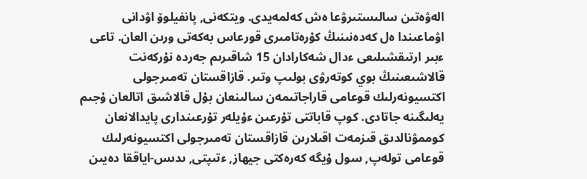الەۋەتىن سالىستىرۋعا ەش كەلمەيدى. ويتكەنى, پانفيلوۆ اۋدانى اۋماعىندا ەل كەدەنىنىڭ كۇرەتامىرى قورعاس بەكەتى ورىن العان. تاعى ءبىر ارتىقشىلىعى ءدال شەكارادان 15 شاقىرىم جەردە نۇركەنت قالاشىعىنىڭ بوي كوتەرۋى بولىپ وتىر. قازاقستان تەمىرجولى اكتسيونەرلىك قوعامى قاراجاتىمەن سالىنعان بۇل قالاشىق اتالعان ۇجىم يەلىگىنە جاتادى. كوپ قاباتتى تۇرعىن ءۇيلەر تۇرعىندارى پايدالانعان كوممۋنالدىق قىزمەت اقىلارىن قازاقستان تەمىرجولى اكتسيونەرلىك قوعامى تولەپ, سول ۇيگە كەرەكتى جيھاز, ءتىپتى, ىدىس-اياققا دەيىن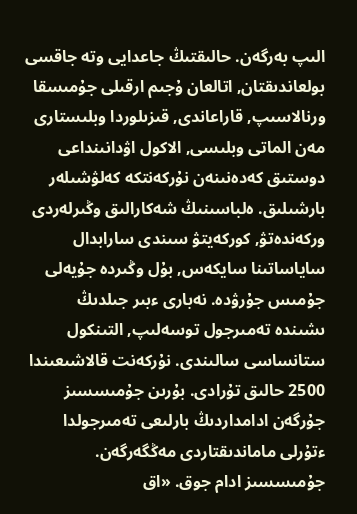الىپ بەرگەن. حالىقتىڭ جاعدايى وتە جاقسى بولعاندىقتان, اتالعان ۇجىم ارقىلى جۇمىسقا ورنالاسىپ, قاراعاندى, قىزىلوردا وبلىستارى مەن الماتى وبلىسى, الاكول اۋدانىنداعى دوستىق كەدەنىنەن نۇركەنتكە كەلۋشىلەر بارشىلىق. ەلباسىنىڭ شەكارالىق وڭىرلەردى وركەندەتۋ, كوركەيتۋ سىندى سارابدال ساياساتىنا سايكەس, بۇل وڭىردە جۇيەلى جۇمىس جۇرۋدە. نەبارى ءبىر جىلدىڭ ىشىندە تەمىرجول توسەلىپ, التىنكول ستانساسى سالىندى. نۇركەنت قالاشىعىندا 2500 حالىق تۇرادى. بۇرىن جۇمىسسىز جۇرگەن ادامداردىڭ بارلىعى تەمىرجولدا ءتۇرلى ماماندىقتاردى مەڭگەرگەن. جۇمىسسىز ادام جوق. «اق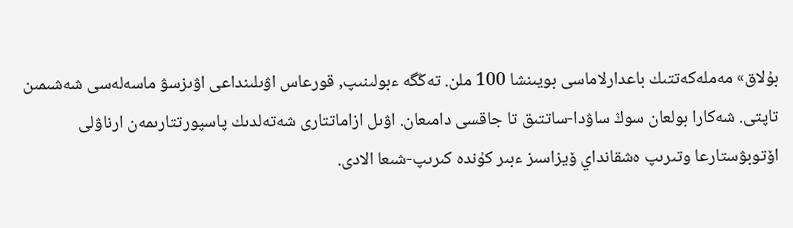بۇلاق» مەملەكەتتىك باعدارلاماسى بويىنشا 100 ملن. تەڭگە ءبولىنىپ, قورعاس اۋىلىنداعى اۋىزسۋ ماسەلەسى شەشىمىن تاپتى. شەكارا بولعان سوڭ ساۋدا-ساتتىق تا جاقسى دامىعان. اۋىل ازاماتتارى شەتەلدىك پاسپورتتارىمەن ارناۋلى اۆتوبۋستارعا وتىرىپ ەشقانداي ۆيزاسىز ءبىر كۇندە كىرىپ-شىعا الادى.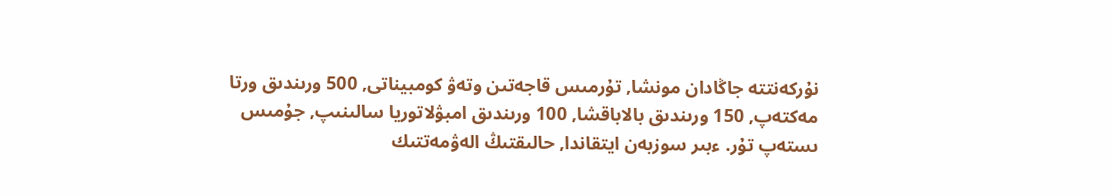نۇركەنتتە جاڭادان مونشا, تۇرمىس قاجەتىن وتەۋ كومبيناتى, 500 ورىندىق ورتا مەكتەپ, 150 ورىندىق بالاباقشا, 100 ورىندىق امبۋلاتوريا سالىنىپ, جۇمىس ىستەپ تۇر. ءبىر سوزبەن ايتقاندا, حالىقتىڭ الەۋمەتتىك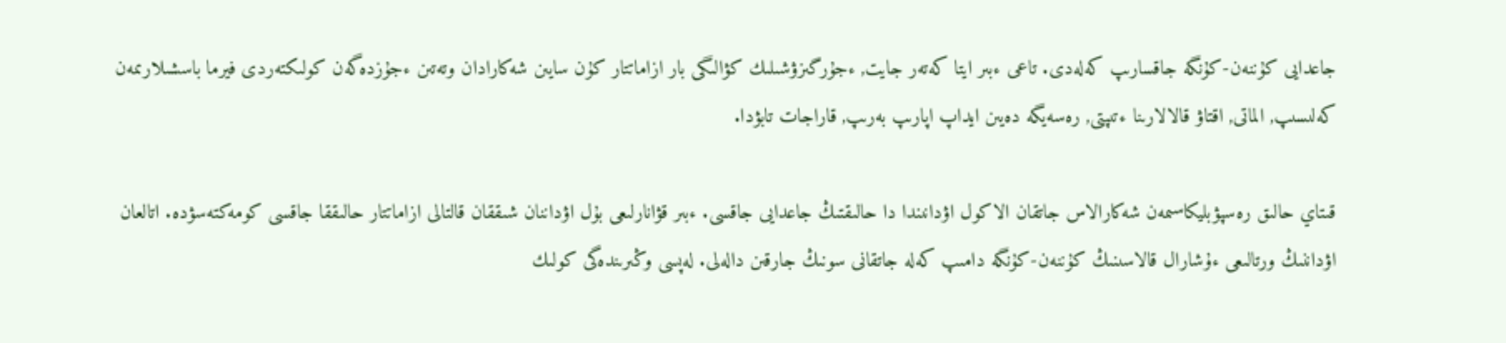جاعدايى كۇننەن-كۇنگە جاقسارىپ كەلەدى. تاعى ءبىر ايتا كەتەر جايت, ءجۇرگىزۋشىلىك كۋالىگى بار ازاماتتار كۇن سايىن شەكارادان وتەتىن ءجۇزدەگەن كولىكتەردى فيرما باسشىلارىمەن كەلىسىپ, الماتى, اقتاۋ قالالارىنا ءتىپتى, رەسەيگە دەيىن ايداپ اپارىپ بەرىپ, قاراجات تابۋدا.

قىتاي حالىق رەسپۋبليكاسىمەن شەكارالاس جاتقان الاكول اۋدانىندا دا حالىقتىڭ جاعدايى جاقسى. ءبىر قۋانارلىعى بۇل اۋداننان شىققان قالتالى ازاماتتار حالىققا جاقسى كومەكتەسۋدە. اتالعان اۋداننىڭ ورتالىعى ءۇشارال قالاسىنىڭ كۇننەن-كۇنگە دامىپ كەلە جاتقانى سونىڭ جارقىن دالەلى. لەپسى وڭىرىندەگى كولىك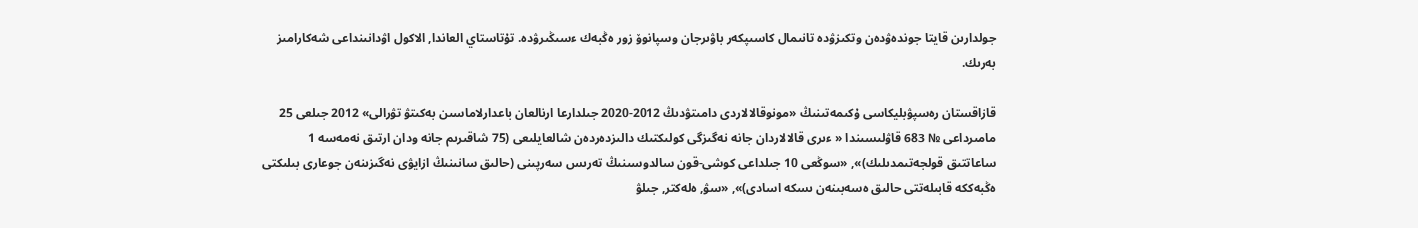جولدارىن قايتا جوندەۋدەن وتكىزۋدە تانىمال كاسىپكەر باۋىرجان وسپانوۆ زور ەڭبەك ءسىڭىرۋدە. تۇتاستاي العاندا, الاكول اۋدانىنداعى شەكارامىز بەرىك.

قازاقستان رەسپۋبليكاسى ۇكىمەتىنىڭ «مونوقالالاردى دامىتۋدىڭ 2012-2020 جىلدارعا ارنالعان باعدارلاماسىن بەكىتۋ تۋرالى» 2012 جىلعى 25 مامىرداعى № 683 قاۋلىسىندا « ءىرى قالالاردان جانە نەگىزگى كولىكتىك دالىزدەردەن شالعايلىعى (75 شاقىرىم جانە ودان ارتىق نەمەسە 1 ساعاتتىق قولجەتىمدىلىك)», «سوڭعى 10 جىلداعى كوشى-قون سالدوسىنىڭ تەرىس سەرپىنى (حالىق سانىنىڭ ازايۋى نەگىزىنەن جوعارى بىلىكتى ەڭبەككە قابىلەتتى حالىق ەسەبىنەن ىسكە اسادى)», «سۋ, ەلەكتر, جىلۋ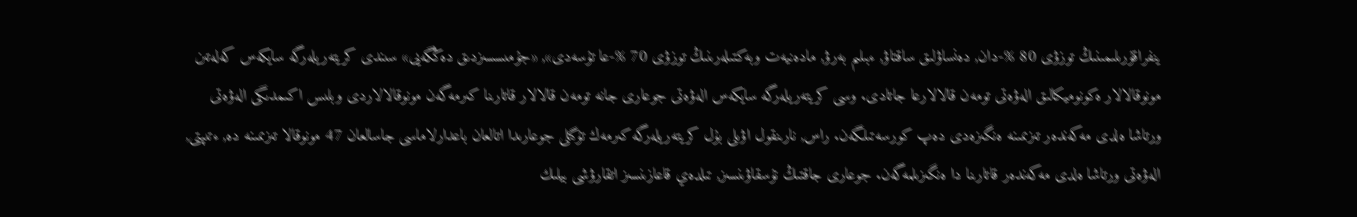ينفراقۇرىلىمىنىڭ توزۋى 80 %-دان, دەنساۋلىق ساقتاۋ, ءبىلىم بەرۋ, مادەنيەت وبەكتىلەرىنىڭ توزۋى 70 %-عا تۇسەدى», «جۇمىسسىزدىق دەڭگەيى» سىندى كريتەريلەرگە سايكەس كەلەتىن مونوقالالار ەكونوميكالىق الەۋەتى تومەن قالالارعا جاتادى. وسى كريتەريلەرگە سايكەس الەۋەتى جوعارى جانە تومەن قالالار قاتارىنا كىرمەگەن مونوقالالاردى وبلىس اكىمدىگى الەۋەتى ورتاشا ەلدى مەكەندەر تىزىمىنە ەنگىزەدى دەپ كورسەتىلگەن. راس, نارىنقول اۋىلى بۇل كريتەريلەرگە كىرمەك تۇگىلى جوعارىدا اتالعان باعدارلاماسى جاسالعان 47 مونوقالا تىزىمىنە دە, ءتىپتى, الەۋەتى ورتاشا ەلدى مەكەندەر قاتارىنا دا ەنگىزىلمەگەن. جوعارى جاقتىڭ نۇسقاۋىنسىز, تىلدەي قاعازىنسىز اتقارۋشى بيلىك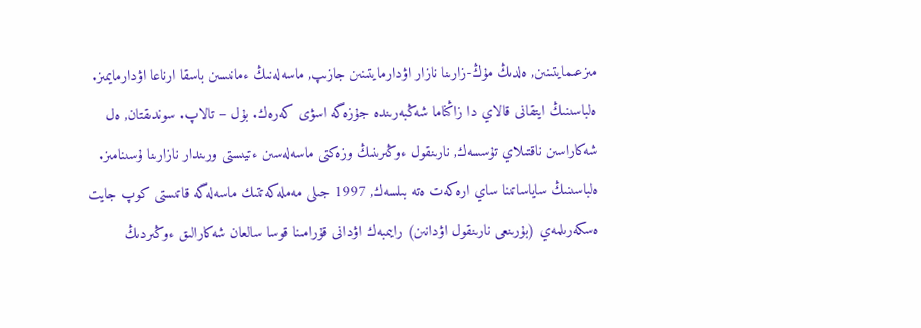مىزعىمايتىنىن, ەلدىڭ مۇڭ-زارىنا نازار اۋدارمايتىنىن جازىپ, ماسەلەنىڭ ءمانىسىن باسقا ارناعا اۋدارمايمىز. ەلباسىنىڭ ايتقانى قالاي دا زاڭناما شەڭبەرىندە جۇزەگە اسۋى كەرەك. بۇل – تالاپ. سوندىقتان, ەل شەكاراسىن ناقتىلاي تۇسسەك, نارىنقول ءوڭىرىنىڭ وزەكتى ماسەلەسىن ءتيىستى ورىندار نازارىنا ۇسىنامىز. ەلباسىنىڭ ساياساتىنا ساي ارەكەت ەتە بىلسەك, 1997 جىلى مەملەكەتتىك ماسەلەگە قاتىستى كوپ جايت ەسكەرىلمەي (بۇرىنعى نارىنقول اۋدانىن) رايىمبەك اۋدانى قۇرامىنا قوسا سالعان شەكارالىق ءوڭىردىڭ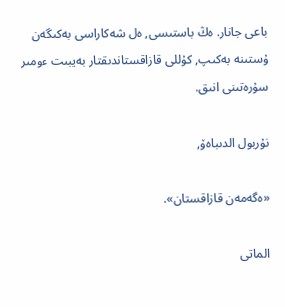باعى جانار. ەڭ باستىسى, ەل شەكاراسى بەكىگەن ۇستىنە بەكىپ, كۇللى قازاقستاندىقتار بەيبىت ءومىر سۇرەتىنى انىق.

نۇربول الدىباەۆ,

«ەگەمەن قازاقستان».

الماتى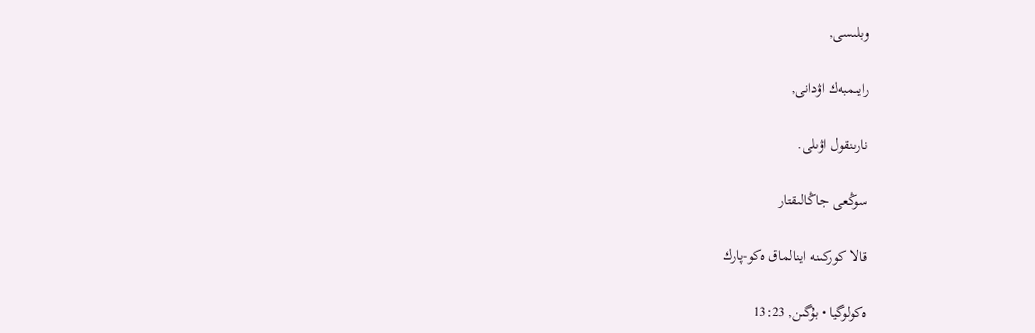وبلىسى,

رايىمبەك اۋدانى,

نارىنقول اۋىلى.

سوڭعى جاڭالىقتار

قالا كوركىنە اينالماق ەكو-پارك

ەكولوگيا • بۇگىن, 13:23